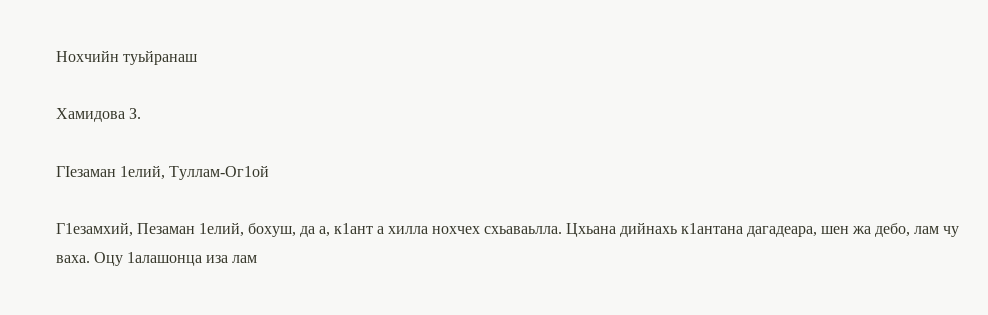Нохчийн туьйранаш

Хамидова З.

ГIезаман 1елий, Туллам-Ог1ой

Г1езамхий, Пезаман 1елий, бохуш, да а, к1ант а хилла нохчех схьаваьлла. Цхьана дийнахь к1антана дагадеара, шен жа дебо, лам чу ваха. Оцу 1алашонца иза лам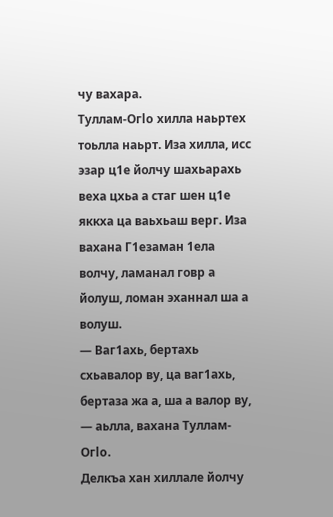чу вахара.
Туллам-Oгlo хилла наьртех тоьлла наьрт. Иза хилла, исс эзар ц1е йолчу шахьарахь веха цхьа а стаг шен ц1е яккха ца ваьхьаш верг. Иза вахана Г1езаман 1ела волчу, ламанал говр а йолуш, ломан эханнал ша а волуш.
— Ваг1ахь, бертахь схьавалор ву, ца ваг1ахь, бертаза жа а, ша а валор ву, — аьлла, вахана Туллам-Oгlo.
Делкъа хан хиллале йолчу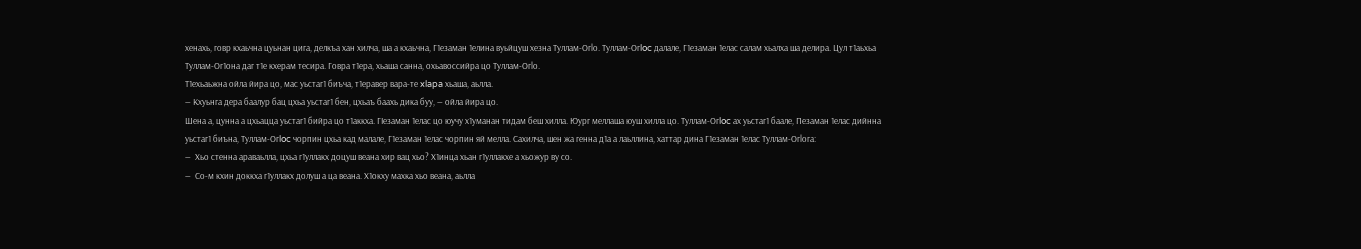хенахь, говр кхаьчна цуьнан цига, делкъа хан хилча, ша а кхаьчна, Г1езаман 1елина вуьйцуш хезна Туллам-Oгlo. Туллам-Oгloc далале, Г1езаман 1елас салам хьалха ша делира. Цул т1аьхьа Туллам-Ог1она даг т1е кхерам тесира. Говра т1ера, хьаша санна, охьавоссийра цо Туллам-Oгlo.
Т1ехьаьжна ойла йира цо, мас уьстаг1 биъча, т1еравер вара-те xlapa хьаша, аьлла.
— Кхуьнга дера баалур бац цхьа уьстаг1 бен, цхьаъ баахь дика буу, — ойла йира цо.
Шена а, цунна а цхьацца уьстаг1 бийра цо т1аккха. ГIезаман 1елас цо юучу х1уманан тидам беш хилла. Юург меллаша юуш хилла цо. Туллам-Oгloc ах уьстаг1 баале, Пезаман 1елас дийнна уьстаг1 биъна, Туллам-Oгloc чорпин цхьа кад малале, Г1езаман 1елас чорпин яй мелла. Сахилча, шен жа генна д1а а лаьллина, хаттар дина Г1езаман 1елас Туллам-Oгloгa:
—  Хьо стенна араваьлла, цхьа г1уллакх доцуш веана хир вац хьо? Х1инца хьан г1уллакхе а хьожур ву со.
—  Со-м кхин доккха г1уллакх долуш а ца веана. Х1окху махка хьо веана, аьлла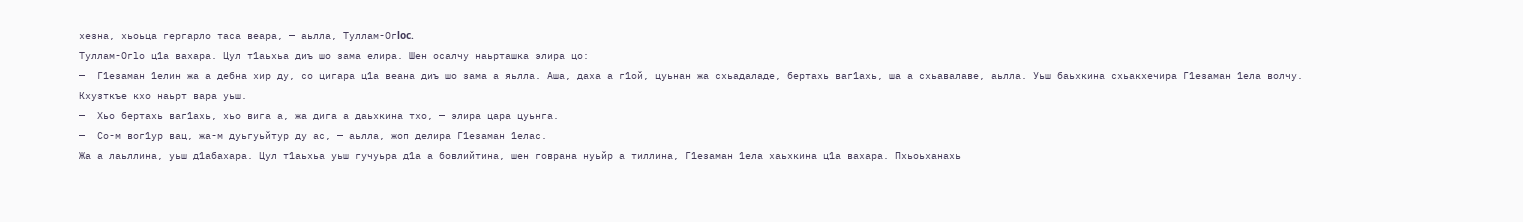хезна, хьоьца гергарло таса веара, — аьлла, Туллам-Oгloc.
Туллам-Oгlo ц1а вахара. Цул т1аьхьа диъ шо зама елира. Шен осалчу наьрташка элира цо:
—  Г1езаман 1елин жа а дебна хир ду, со цигара ц1а веана диъ шо зама а яьлла. Аша, даха а г1ой, цуьнан жа схьадаладе, бертахь ваг1ахь, ша а схьавалаве, аьлла. Уьш баьхкина схьакхечира Г1езаман 1ела волчу. Кхузткъе кхо наьрт вара уьш.
—  Хьо бертахь ваг1ахь, хьо вига а, жа дига а даьхкина тхо, — элира цара цуьнга.
—  Со-м вог1ур вац, жа-м дуьгуьйтур ду ас, — аьлла, жоп делира Г1езаман 1елас.
Жа а лаьллина, уьш д1абахара. Цул т1аьхьа уьш гучуьра д1а а бовлийтина, шен говрана нуьйр а тиллина, Г1езаман 1ела хаьхкина ц1а вахара. Пхьоьханахь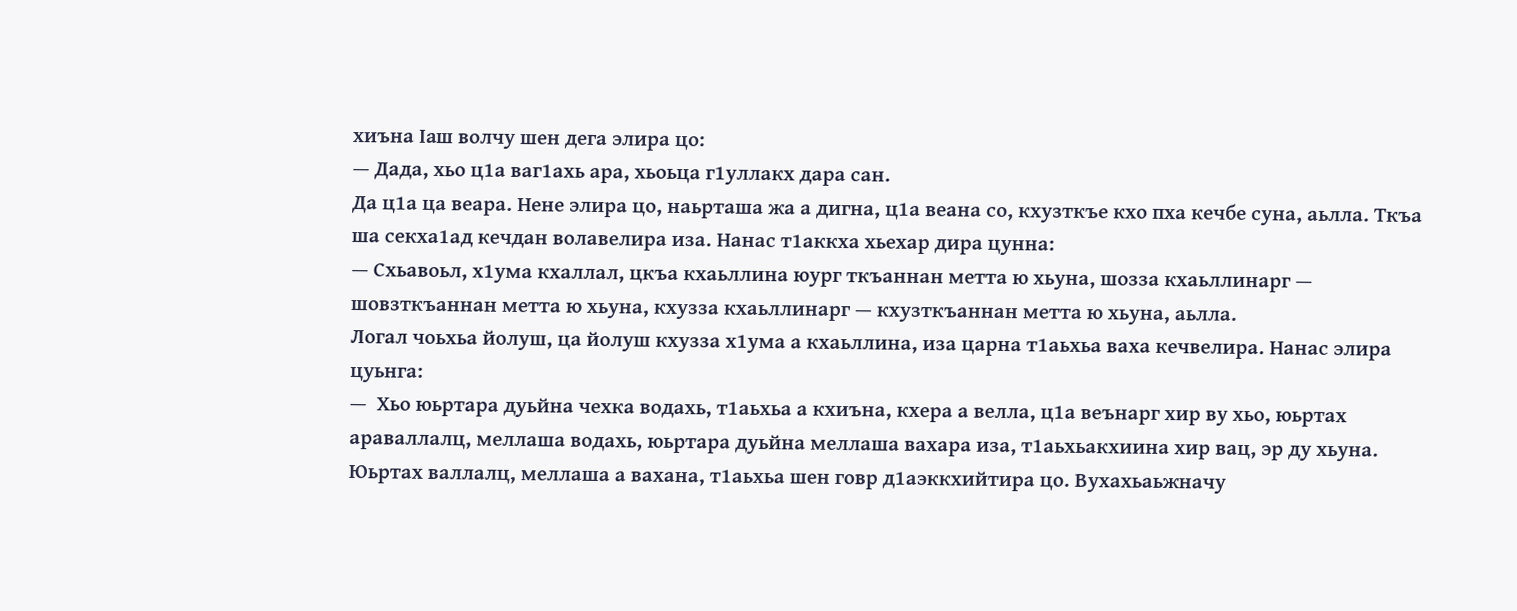хиъна Iaш волчу шен дега элира цо:
— Дада, хьо ц1а ваг1ахь ара, хьоьца г1уллакх дара сан.
Да ц1а ца веара. Нене элира цо, наьрташа жа а дигна, ц1а веана со, кхузткъе кхо пха кечбе суна, аьлла. Ткъа ша секха1ад кечдан волавелира иза. Нанас т1аккха хьехар дира цунна:
— Схьавоьл, х1ума кхаллал, цкъа кхаьллина юург ткъаннан метта ю хьуна, шозза кхаьллинарг — шовзткъаннан метта ю хьуна, кхузза кхаьллинарг — кхузткъаннан метта ю хьуна, аьлла.
Логал чоьхьа йолуш, ца йолуш кхузза х1ума а кхаьллина, иза царна т1аьхьа ваха кечвелира. Нанас элира цуьнга:
—  Хьо юьртара дуьйна чехка водахь, т1аьхьа а кхиъна, кхера а велла, ц1а веънарг хир ву хьо, юьртах араваллалц, меллаша водахь, юьртара дуьйна меллаша вахара иза, т1аьхьакхиина хир вац, эр ду хьуна.
Юьртах валлалц, меллаша а вахана, т1аьхьа шен говр д1аэккхийтира цо. Вухахьаьжначу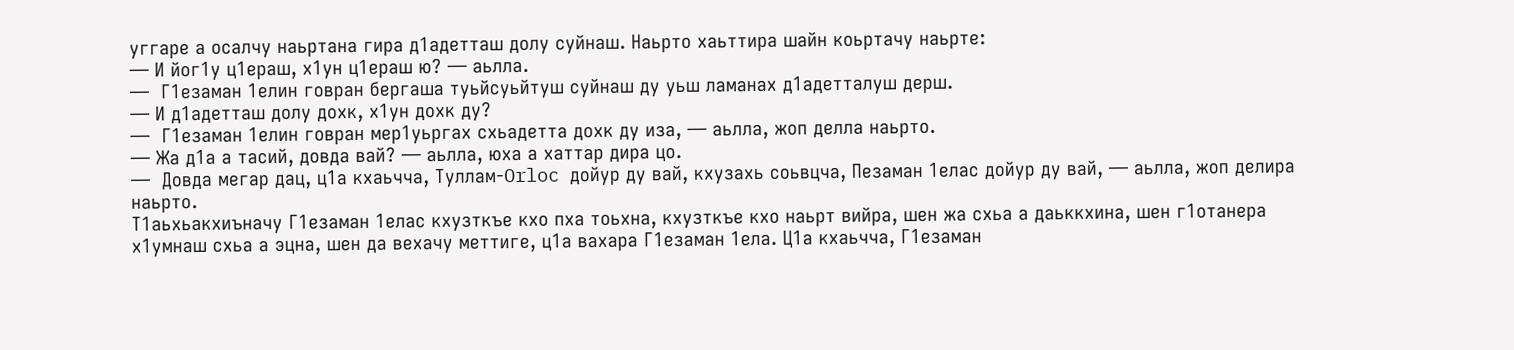уггаре а осалчу наьртана гира д1адетташ долу суйнаш. Наьрто хаьттира шайн коьртачу наьрте:
— И йог1у ц1ераш, х1ун ц1ераш ю? — аьлла.
—  Г1езаман 1елин говран бергаша туьйсуьйтуш суйнаш ду уьш ламанах д1адетталуш дерш.
— И д1адетташ долу дохк, х1ун дохк ду?
—  Г1езаман 1елин говран мер1уьргах схьадетта дохк ду иза, — аьлла, жоп делла наьрто.
— Жа д1а а тасий, довда вай? — аьлла, юха а хаттар дира цо.
—  Довда мегар дац, ц1а кхаьчча, Туллам-Orloc дойур ду вай, кхузахь соьвцча, Пезаман 1елас дойур ду вай, — аьлла, жоп делира наьрто.
Т1аьхьакхиъначу Г1езаман 1елас кхузткъе кхо пха тоьхна, кхузткъе кхо наьрт вийра, шен жа схьа а даьккхина, шен г1отанера х1умнаш схьа а эцна, шен да вехачу меттиге, ц1а вахара Г1езаман 1ела. Ц1а кхаьчча, Г1езаман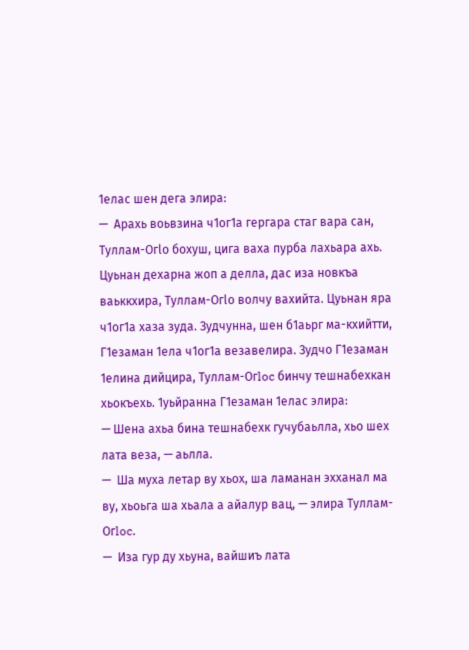1елас шен дега элира:
—  Арахь воьвзина ч1ог1а гергара стаг вара сан, Туллам-Oгlo бохуш, цига ваха пурба лахьара ахь.
Цуьнан дехарна жоп а делла, дас иза новкъа ваьккхира, Туллам-Oгlo волчу вахийта. Цуьнан яра ч1ог1а хаза зуда. Зудчунна, шен б1аьрг ма-кхийтти, Г1езаман 1ела ч1ог1а везавелира. Зудчо Г1езаман 1елина дийцира, Туллам-Oгloc бинчу тешнабехкан хьокъехь. 1уьйранна Г1езаман 1елас элира:
— Шена ахьа бина тешнабехк гучубаьлла, хьо шех лата веза, — аьлла.
—  Ша муха летар ву хьох, ша ламанан эхханал ма ву, хьоьга ша хьала а айалур вац, — элира Туллам-Oгloc.
—  Иза гур ду хьуна, вайшиъ лата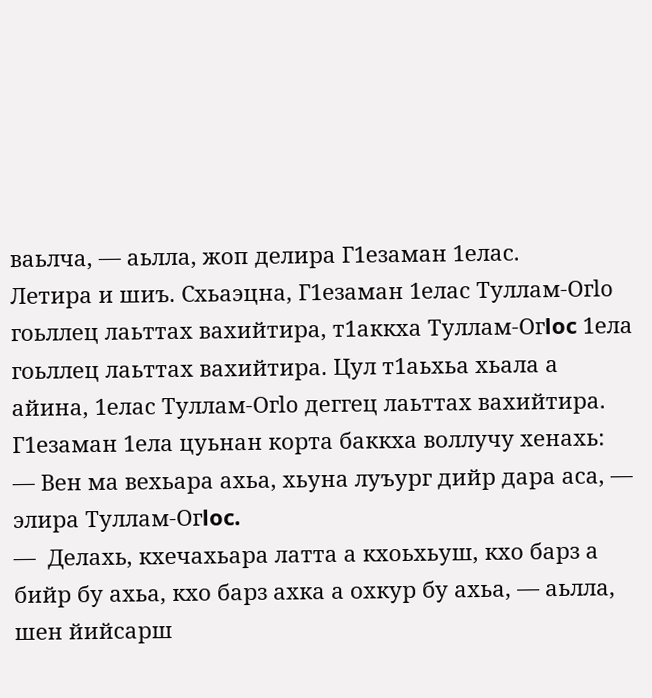ваьлча, — аьлла, жоп делира Г1езаман 1елас.
Летира и шиъ. Схьаэцна, Г1езаман 1елас Туллам-Oгlo гоьллец лаьттах вахийтира, т1аккха Туллам-Oгloc 1ела гоьллец лаьттах вахийтира. Цул т1аьхьа хьала а айина, 1елас Туллам-Oгlo деггец лаьттах вахийтира. Г1езаман 1ела цуьнан корта баккха воллучу хенахь:
— Вен ма вехьара ахьа, хьуна луъург дийр дара аса, — элира Туллам-Oгloc.
—  Делахь, кхечахьара латта а кхоьхьуш, кхо барз а бийр бу ахьа, кхо барз ахка а охкур бу ахьа, — аьлла, шен йийсарш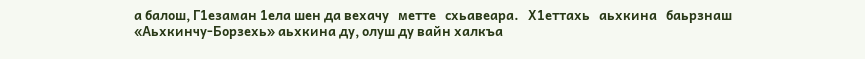а балош, Г1езаман 1ела шен да вехачу   метте   схьавеара.   Х1еттахь   аьхкина   баьрзнаш   «Аьхкинчу-Борзехь» аьхкина ду, олуш ду вайн халкъа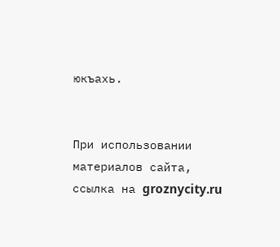юкъахь.


При использовании материалов сайта,
ссылка на groznycity.ru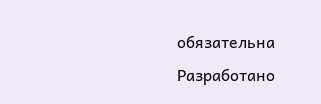обязательна
Разработано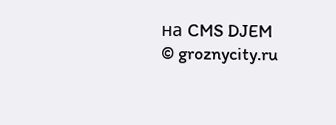на CMS DJEM
© groznycity.ru